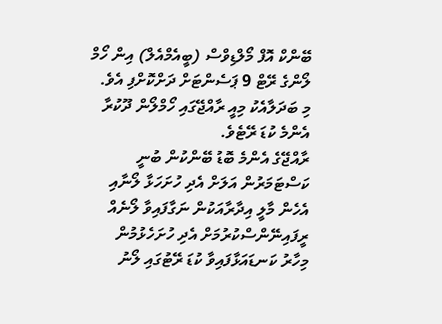ބޭންކް އޮފް މޯލްޑިވްސް (ބީއެމްއެލް) އިން ހޯމް ލޯންގެ ރޭޓް 9 ޕަސެންޓަށް ދަށްކޮށްފި އެވެ.
މި ބަދަލާއެކު މިއީ ރާއްޖޭގައި ހޯމްލޯން ދޫކުރާ އެންމެ ކުޑަ ރޭޓެވެ.
ރާއްޖޭގެ އެންމެ ބޮޑު ބޭންކުން ބުނީ ކަސްޓަމަރުން އަލަށް އެދި ހުށަހަޅާ ލޯނާއި އެހެން މާލީ އިދާރާއަކުން ނަގާފައިވާ ލޯނެއް ރީފައިނޭންސްކުރުމަށް އެދި ހުށަހެޅުމުން މިހާރު ކަނޑައަޅާފައިވާ ކުޑަ ރޭޓުގައި ލޯނު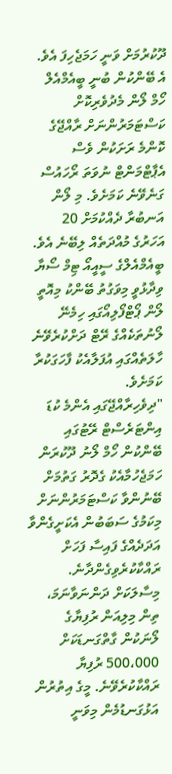ދޫކުރުމަށް ވަނީ ހަމަޖެހިފަ އެވެ.
އެ ބޭންކުން ބުނީ ބީއެމްއެލް ހޯމް ލޯން މެދުވެރިކޮށް ކަސްޓަމަރުންނަށް ރާއްޖޭގެ ކޮންމެ ރަށަކުން ވެސް އެޕާޓްމަންޓް ނުވަތަ ރޯހައުސް ގަނެވޭނެ ކަމަށެވެ. މި ލޯން އަނބުރާ ދެއްކުމަށް 20 އަހަރުގެ މުއްދަތެއް ލިބޭނެ އެވެ.
ބީއެމްއެލްގެ ސީއީއޯ ޓިމް ސޯޔާ ވިދާޅުވީ މިވަގުތު ބޭންކު މިއޮތީ ލޯން ޕޯޓްފޯލިއޯގައި ހިމެނޭ ލޯނުތަކެއްގެ ރޭޓް ދަށްކުރެވޭނެ ހާލަތެއްގައި އުފަލާއެކު ފާހަގަކުރާ ކަމަށެވެ.
"ދިވެހިރާއްޖޭގައި އެންމެ ކުޑަ އިންޓަރެސްޓް ރޭޓުގައި ބޭންކުން ހޯމް ލޯނު ދޫކުރަން ހަމަޖެހުމާއެކު ގެދޮރު ގަތުމަށް ބޭނުންވާ ކަސްޓަމަރުންނަށް މިކަމުގެ ސަބަބުން އެކަށީގެންވާ އަދަދެއްގެ ފައިސާ ފަހަށް ރައްކާކުރެވިގެންދާނެ. މިސާލަކަށް ދަންނަވާނަމަ، ތިން މިލިއަން ރުފިޔާގެ ލޯނަކުން ގާތްގަނޑަކަށް 500،000 ރުފިޔާ ރައްކާކުރެވޭނެ. މީގެ އިތުރުން އަޅުގަނޑުމެން މިވަނީ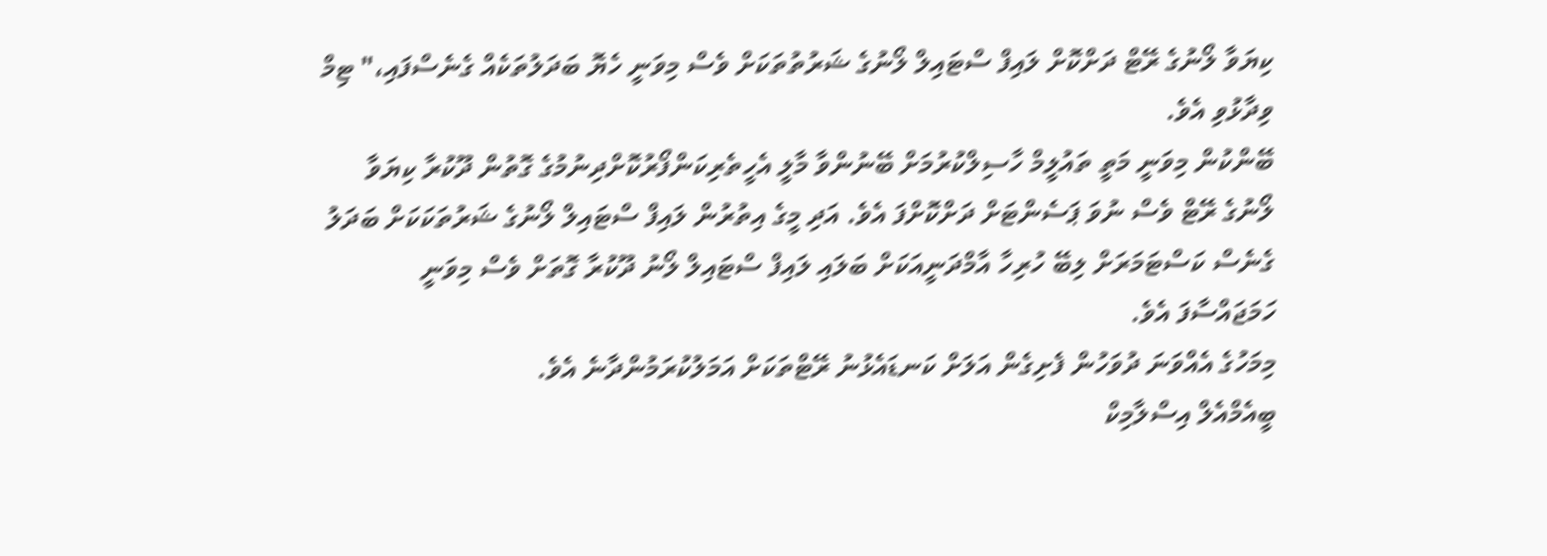ކިޔަވާ ލޯނުގެ ރޭޓް ދަށްކޮށް ލައިފް ސްޓައިލް ލޯނުގެ ޝަރުތުތަކަށް ވެސް މިވަނީ ހެޔޮ ބަދަލުތަކެއް ގެނެސްފައި،" ޓިމް ވިދާޅުވި އެވެ.
ބޭންކުން މިވަނީ މަތީ ތައުލީމް ހާސިލްކުރުމަށް ބޭނުންވާ މާލީ އެހީތެރިކަންފޯރުކޮށްދިނުމުގެ ގޮތުން ދޫކުރާ ކިޔަވާ ލޯނުގެ ރޭޓް ވެސް ނުވަ ޕަސެންޓަށް ދަށްކޮށްފަ އެވެ. އަދި މީގެ އިތުރުން ލައިފް ސްޓައިލް ލޯނުގެ ޝަރުތަކަކަށް ބަދަލު ގެނެސް ކަސްޓަމަރަށް ލިބޭ ހުރިހާ އާމްދަނީއަކަށް ބަލައި ލައިފް ސްޓައިލް ލޯނު ދޫކުރާ ގޮތަށް ވެސް މިވަނީ ހަމަޖައްސާފަ އެވެ.
މިމަހުގެ އެއްވަނަ ދުވަހުން ފެށިގެން އަލަށް ކަނޑައެޅުނު ރޭޓްތަކަށް އަމަލުކުރަމުންދާނެ އެވެ.
ބީއެމްއެލް އިސްލާމިކް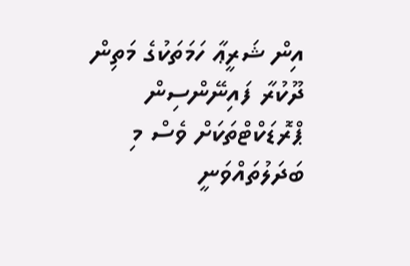އިން ޝަރީޢާ ހަމަތަކުގެ މަތިން ދޫކުރާ ފައިނޭންސިން ޕްރޮޑަކްޓްތަކަށް ވެސް މި ބަދަލުތައްވަނީ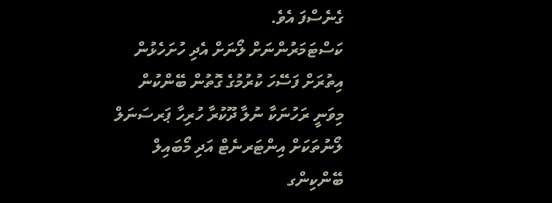ގެނެސްފަ އެވެ.
ކަސްޓަމަރުންނަށް ލޯނަށް އެދި ހުށަހެޅުން އިތުރަށް ފަސޭހަ ކުރުމުގެ ގޮތުން ބޭންކުން މިވަނީ ރަހުނަކާ ނުލާ ދޫކުރާ ހުރިހާ ޕަރސަނަލް ލޯނުތަކަށް އިންޓަރނެޓް އަދި މޯބައިލް ބޭންކިންގ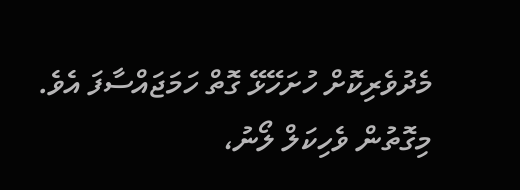މެދުވެރިކޮށް ހުށަހޭޅޭ ގޮތް ހަމަޖައްސާފަ އެވެ. މިގޮތުން ވެހިކަލް ލޯނު،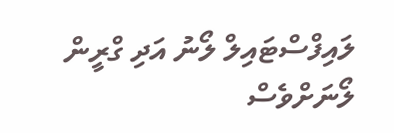ލައިފްސްޓައިލް ލޯނު އަދި ގްރީން ލޯނަށްވެސް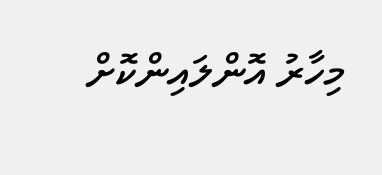މިހާރު އޮންލައިންކޮށް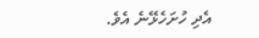އެދި ހުށަހެޅޭނެ އެވެ.